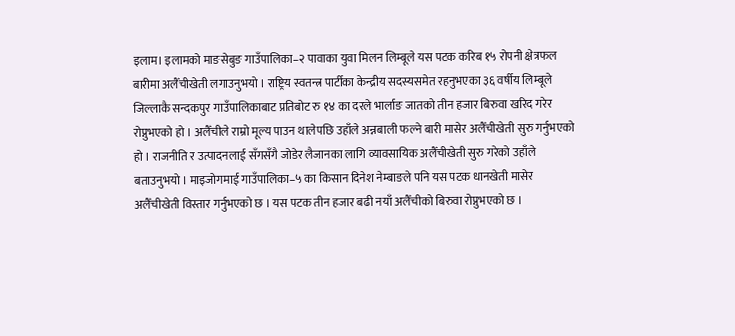इलाम। इलामको माङसेबुङ गाउँपालिका–२ पावाका युवा मिलन लिम्बूले यस पटक करिब १५ रोपनी क्षेत्रफल बारीमा अलैँचीखेती लगाउनुभयो । राष्ट्रिय स्वतन्त्र पार्टीका केन्द्रीय सदस्यसमेत रहनुभएका ३६ वर्षीय लिम्बूले जिल्लाकै सन्दकपुर गाउँपालिकाबाट प्रतिबोट रु १४ का दरले भार्लाङ जातको तीन हजार बिरुवा खरिद गरेर रोप्नुभएको हो । अलैँचीले राम्रो मूल्य पाउन थालेपछि उहाँले अन्नबाली फल्ने बारी मासेर अलैँचीखेती सुरु गर्नुभएको हो । राजनीति र उत्पादनलाई सँगसँगै जोडेर लैजानका लागि व्यावसायिक अलैँचीखेती सुरु गरेको उहाँले बताउनुभयो । माइजोगमाई गाउँपालिका–५ का किसान दिनेश नेम्बाङले पनि यस पटक धानखेती मासेर अलैँचीखेती विस्तार गर्नुभएको छ । यस पटक तीन हजार बढी नयाँ अलैँचीको बिरुवा रोप्नुभएको छ ।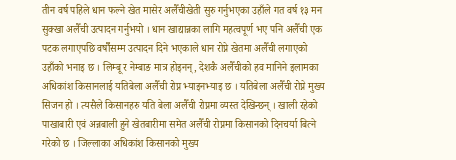तीन वर्ष पहिले धान फल्ने खेत मासेर अलैँचीखेती सुरु गर्नुभएका उहाँले गत वर्ष १३ मन सुक्खा अलैँची उत्पादन गर्नुभयो । धान खाद्यान्नका लागि महत्वपूर्ण भए पनि अलैँची एक पटक लगाएपछि वर्षौंसम्म उत्पादन दिने भएकाले धान रोप्ने खेतमा अलैँची लगाएको उहाँको भनाइ छ । लिम्बू र नेम्बाङ मात्र होइनन्, देशकै अलैँचीको हव मानिने इलामका अधिकांश किसानलाई यतिबेला अलैँची रोप्न भ्याइनभ्याइ छ । यतिबेला अलैँची रोप्ने मुख्य सिजन हो । त्यसैले किसानहरु यति बेला अलैँची रोप्नमा व्यस्त देखिन्छन् । खाली रहेको पाखाबारी एवं अन्नबाली हुने खेतबारीमा समेत अलैँची रोप्नमा किसानको दिनचर्या बित्ने गरेको छ । जिल्लाका अधिकांश किसानको मुख्य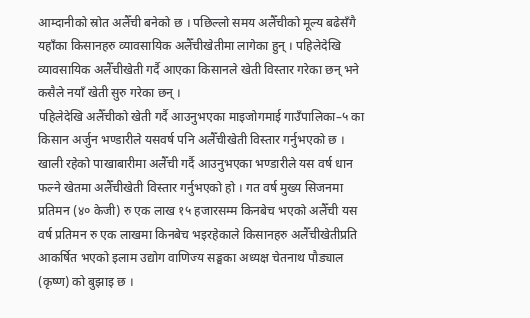आम्दानीको स्रोत अलैँची बनेको छ । पछिल्लो समय अलैँचीको मूल्य बढेसँगै यहाँका किसानहरु व्यावसायिक अलैँचीखेतीमा लागेका हुन् । पहिलेदेखि व्यावसायिक अलैँचीखेती गर्दै आएका किसानले खेती विस्तार गरेका छन् भने कसैले नयाँ खेती सुरु गरेका छन् ।
पहिलेदेखि अलैँचीको खेती गर्दै आउनुभएका माइजोगमाई गाउँपालिका–५ का किसान अर्जुन भण्डारीले यसवर्ष पनि अलैँचीखेती विस्तार गर्नुभएको छ । खाली रहेको पाखाबारीमा अलैँची गर्दै आउनुभएका भण्डारीले यस वर्ष धान फल्ने खेतमा अलैँचीखेती विस्तार गर्नुभएको हो । गत वर्ष मुख्य सिजनमा प्रतिमन (४० केजी) रु एक लाख १५ हजारसम्म किनबेच भएको अलैँची यस वर्ष प्रतिमन रु एक लाखमा किनबेच भइरहेकाले किसानहरु अलैँचीखेतीप्रति आकर्षित भएको इलाम उद्योग वाणिज्य सङ्घका अध्यक्ष चेतनाथ पौड्याल (कृष्ण) को बुझाइ छ ।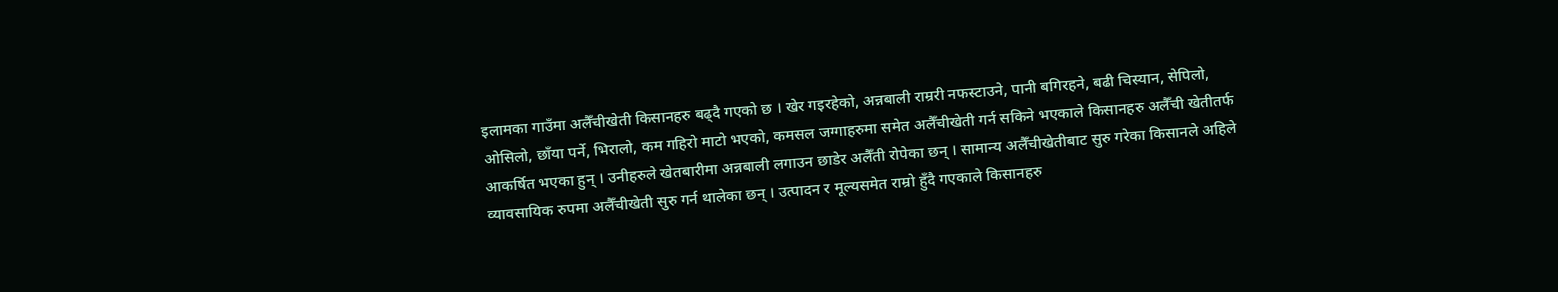इलामका गाउँमा अलैँचीखेती किसानहरु बढ्दै गएको छ । खेर गइरहेको, अन्नबाली राम्ररी नफस्टाउने, पानी बगिरहने, बढी चिस्यान, सेपिलो, ओसिलो, छाँया पर्ने, भिरालो, कम गहिरो माटो भएको, कमसल जग्गाहरुमा समेत अलैँचीखेती गर्न सकिने भएकाले किसानहरु अलैँची खेतीतर्फ आकर्षित भएका हुन् । उनीहरुले खेतबारीमा अन्नबाली लगाउन छाडेर अलैँती रोपेका छन् । सामान्य अलैँचीखेतीबाट सुरु गरेका किसानले अहिले व्यावसायिक रुपमा अलैँचीखेती सुरु गर्न थालेका छन् । उत्पादन र मूल्यसमेत राम्रो हुँदै गएकाले किसानहरु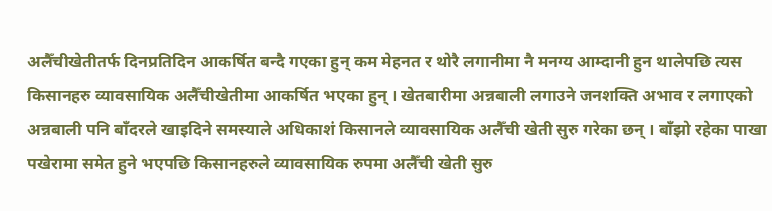अलैँचीखेतीतर्फ दिनप्रतिदिन आकर्षित बन्दै गएका हुन् कम मेहनत र थोरै लगानीमा नै मनग्य आम्दानी हुन थालेपछि त्यस किसानहरु व्यावसायिक अलैँचीखेतीमा आकर्षित भएका हुन् । खेतबारीमा अन्नबाली लगाउने जनशक्ति अभाव र लगाएको अन्नबाली पनि बाँदरले खाइदिने समस्याले अधिकाशं किसानले व्यावसायिक अलैँची खेती सुरु गरेका छन् । बाँझो रहेका पाखा पखेरामा समेत हुने भएपछि किसानहरुले व्यावसायिक रुपमा अलैँची खेती सुरु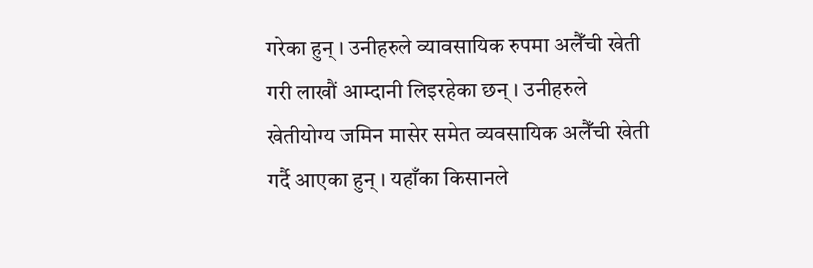गरेका हुन् । उनीहरुले व्यावसायिक रुपमा अलैँची खेती गरी लाखौं आम्दानी लिइरहेका छन् । उनीहरुले खेतीयोग्य जमिन मासेर समेत व्यवसायिक अलैँची खेती गर्दै आएका हुन् । यहाँका किसानले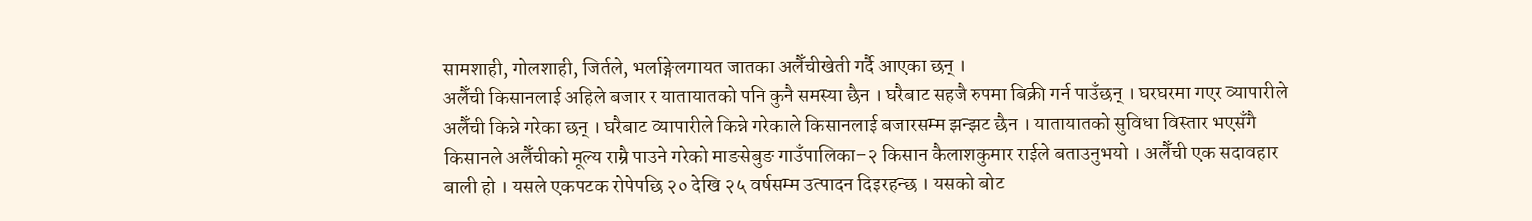सामशाही, गोलशाही, जिर्तले, भर्लाङ्गेलगायत जातका अलैँचीखेती गर्दै आएका छन् ।
अलैँची किसानलाई अहिले बजार र यातायातको पनि कुनै समस्या छैन । घरैबाट सहजै रुपमा बिक्री गर्न पाउँछन् । घरघरमा गएर व्यापारीले अलैँची किन्ने गरेका छन् । घरैबाट व्यापारीले किन्ने गरेकाले किसानलाई बजारसम्म झन्झट छैन । यातायातको सुविधा विस्तार भएसँगै किसानले अलैँचीको मूल्य राम्रै पाउने गरेको माङसेबुङ गाउँपालिका–२ किसान कैलाशकुमार राईले बताउनुभयो । अलैँची एक सदावहार बाली हो । यसले एकपटक रोपेपछि २० देखि २५ वर्षसम्म उत्पादन दिइरहन्छ । यसको बोट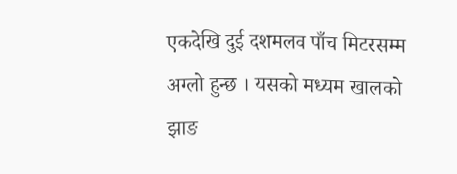एकदेखि दुई दशमलव पाँच मिटरसम्म अग्लो हुन्छ । यसको मध्यम खालको झाङ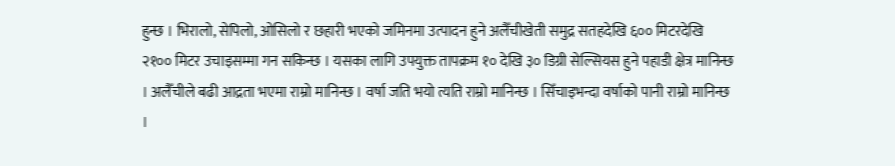हुन्छ । भिरालो, सेपिलो, ओसिलो र छहारी भएको जमिनमा उत्पादन हुने अलैँचीखेती समुद्र सतहदेखि ६०० मिटरदेखि २१०० मिटर उचाइसम्मा गन सकिन्छ । यसका लागि उपयुक्त तापक्रम १० देखि ३० डिग्री सेल्सियस हुने पहाडी क्षेत्र मानिन्छ । अलैँचीले बढी आद्रता भएमा राम्रो मानिन्छ । वर्षा जति भयो त्यति राम्रो मानिन्छ । सिँचाइभन्दा वर्षाको पानी राम्रो मानिन्छ ।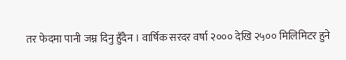तर फेदमा पानी जम्न दिनु हुँदैन । वार्षिक सरदर वर्षा २००० देखि २५०० मिलिमिटर हुने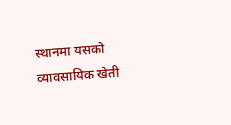स्थानमा यसको व्यावसायिक खेती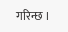गरिन्छ ।